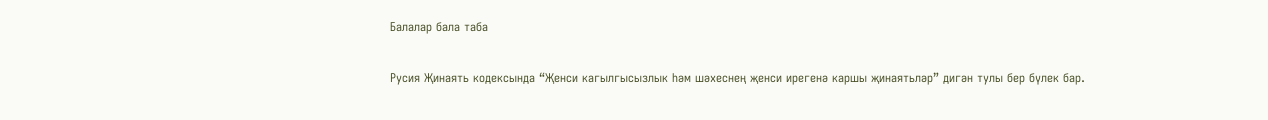Балалар бала таба

Русия Җинаять кодексында “Җенси кагылгысызлык һәм шәхеснең җенси ирегенә каршы җинаятьләр” дигән тулы бер бүлек бар.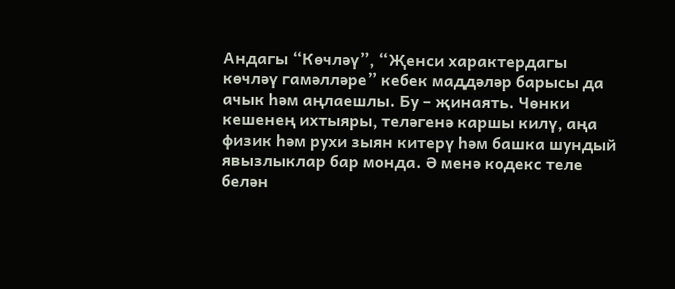Андагы “Көчләү”, “Җенси характердагы көчләү гамәлләре” кебек маддәләр барысы да ачык һәм аңлаешлы. Бу – җинаять. Чөнки кешенең ихтыяры, теләгенә каршы килү, аңа физик һәм рухи зыян китерү һәм башка шундый явызлыклар бар монда. Ә менә кодекс теле белән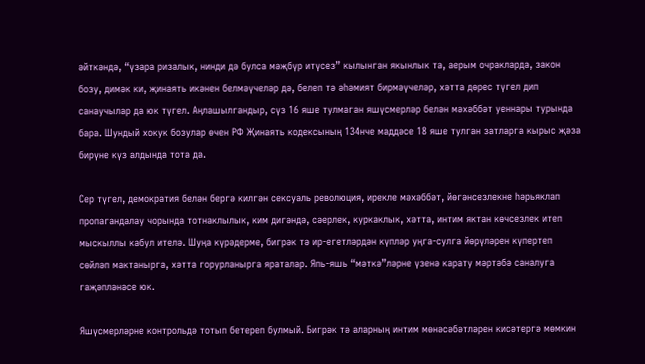әйткәндә, “үзара ризалык, нинди дә булса мәҗбүр итүсез” кылынган якынлык та, аерым очракларда, закон бозу, димәк ки, җинаять икәнен белмәүчеләр дә, белеп тә әһәмият бирмәүчеләр, хәтта дөрес түгел дип санаучылар да юк түгел. Аңлашылгандыр, сүз 16 яше тулмаган яшүсмерләр белән мәхәббәт уеннары турында бара. Шундый хокук бозулар өчен РФ Җинаять кодексының 134нче маддәсе 18 яше тулган затларга кырыс җәза бирүне күз алдында тота да.

Сер түгел, демократия белән бергә килгән сексуаль революция, ирекле мәхәббәт, йөгәнсезлекне һәрьяклап пропагандалау чорында тотнаклылык, ким дигәндә, сәерлек, куркаклык, хәтта, интим яктан көчсезлек итеп мыскыллы кабул ителә. Шуңа күрәдерме, бигрәк тә ир-егетләрдән күпләр уңга-сулга йөрүләрен күпертеп сөйләп мактанырга, хәтта горурланырга яраталар. Япь-яшь “мәткә”ләрне үзенә карату мәртәбә саналуга гаҗәпләнәсе юк.

Яшүсмерләрне контрольдә тотып бетереп булмый. Бигрәк тә аларның интим мөнәсәбәтләрен кисәтергә мөмкин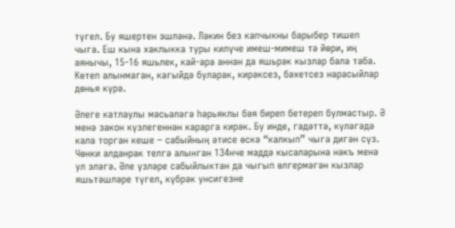түгел. Бу яшертен эшләнә. Ләкин без капчыкны барыбер тишеп чыга. Еш кына хаклыкка туры килүче имеш-мимеш тә йөри, иң аянычы, 15-16 яшьлек, кай-ара аннан да яшьрәк кызлар бала таба. Көтеп алынмаган, кагыйдә буларак, кирәксез, бәхетсез нарасыйлар дөнья күрә.

Әлеге катлаулы мәсьәләгә һәрьяклы бәя биреп бетереп булмастыр. Ә менә закон күзлегеннән карарга кирәк. Бу инде, гадәттә, күләгәдә кала торган кеше – сабыйның әтисе өскә “калкып” чыга дигән сүз. Чөнки алданрак телгә алынган 134нче маддә кысаларына нәкъ менә ул эләгә. Әле үзләре сабыйлыктан да чыгып өлгермәгән кызлар яшьтәшләре түгел, күбрәк унсигезне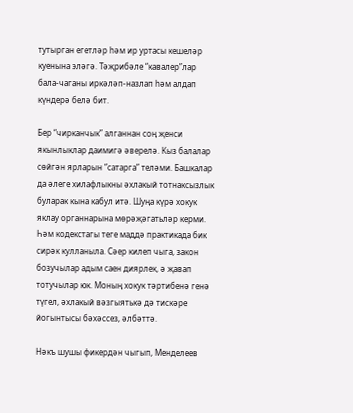тутырган егетләр һәм ир уртасы кешеләр куенына эләгә. Тәҗрибәле “кавалер”лар бала-чаганы иркәләп-назлап һәм алдап күндерә белә бит.

Бер “чирканчык” алганнан соң җенси якынлыклар даимигә әверелә. Кыз балалар сөйгән ярларын “сатарга” теләми. Башкалар да әлеге хилафлыкны әхлакый тотнаксызлык буларак кына кабул итә. Шуңа күрә хокук яклау органнарына мөрәҗәгатьләр керми. Һәм кодекстагы теге маддә практикада бик сирәк кулланыла. Сәер килеп чыга, закон бозучылар адым саен диярлек, ә җавап тотучылар юк. Моның хокук тәртибенә генә түгел, әхлакый вәзгыятькә дә тискәре йогынтысы бәхәссез, әлбәттә.

Нәкъ шушы фикердән чыгып, Менделеев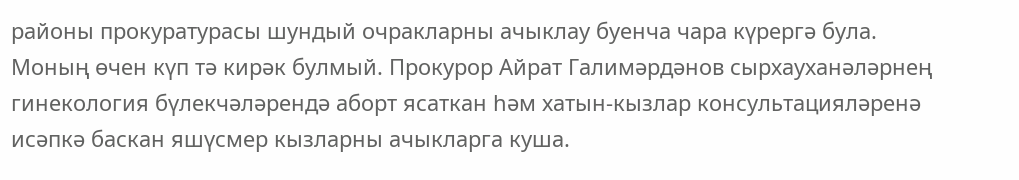районы прокуратурасы шундый очракларны ачыклау буенча чара күрергә була. Моның өчен күп тә кирәк булмый. Прокурор Айрат Галимәрдәнов сырхауханәләрнең гинекология бүлекчәләрендә аборт ясаткан һәм хатын-кызлар консультацияләренә исәпкә баскан яшүсмер кызларны ачыкларга куша.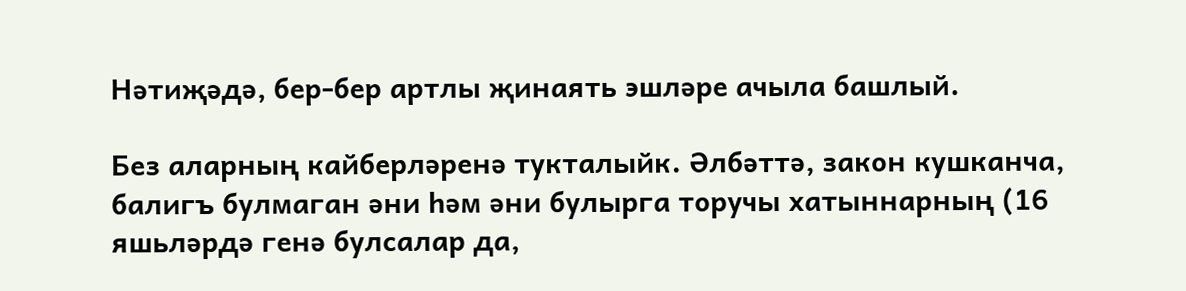Нәтиҗәдә, бер-бер артлы җинаять эшләре ачыла башлый.

Без аларның кайберләренә тукталыйк. Әлбәттә, закон кушканча, балигъ булмаган әни һәм әни булырга торучы хатыннарның (16 яшьләрдә генә булсалар да,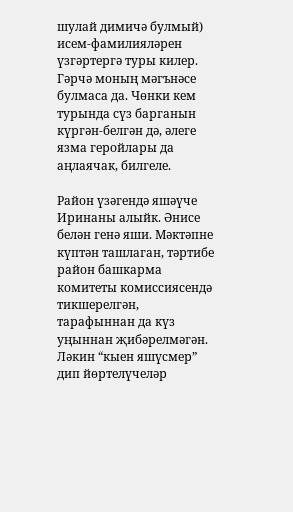шулай димичә булмый) исем-фамилияләрен үзгәртергә туры килер. Гәрчә моның мәгънәсе булмаса да. Чөнки кем турында сүз барганын күргән-белгән дә, әлеге язма геройлары да аңлаячак, билгеле.

Район үзәгендә яшәүче Иринаны алыйк. Әнисе белән генә яши. Мәктәпне күптән ташлаган, тәртибе район башкарма комитеты комиссиясендә тикшерелгән, тарафыннан да күз уңыннан җибәрелмәгән. Ләкин “кыен яшүсмер” дип йөртелүчеләр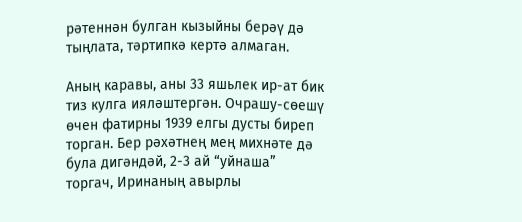рәтеннән булган кызыйны берәү дә тыңлата, тәртипкә кертә алмаган.

Аның каравы, аны 33 яшьлек ир-ат бик тиз кулга ияләштергән. Очрашу-сөешү өчен фатирны 1939 елгы дусты биреп торган. Бер рәхәтнең мең михнәте дә була дигәндәй, 2-3 ай “уйнаша” торгач, Иринаның авырлы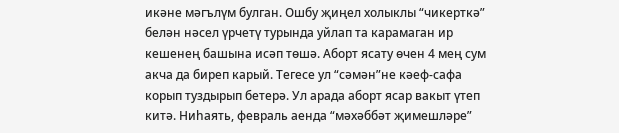икәне мәгълүм булган. Ошбу җиңел холыклы “чикерткә” белән нәсел үрчетү турында уйлап та карамаган ир кешенең башына исәп төшә. Аборт ясату өчен 4 мең сум акча да биреп карый. Тегесе ул “сәмән”не кәеф-сафа корып туздырып бетерә. Ул арада аборт ясар вакыт үтеп китә. Ниһаять, февраль аенда “мәхәббәт җимешләре”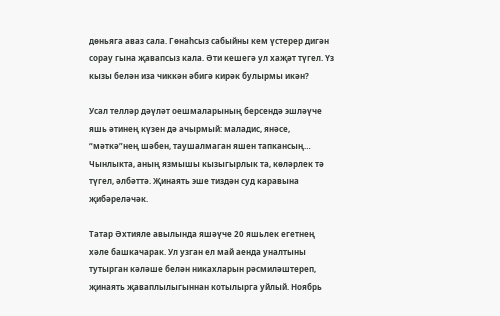дөньяга аваз сала. Гөнаһсыз сабыйны кем үстерер дигән сорау гына җавапсыз кала. Әти кешегә ул хаҗәт түгел. Үз кызы белән иза чиккән әбигә кирәк булырмы икән?

Усал телләр дәүләт оешмаларының берсендә эшләүче яшь әтинең күзен дә ачырмый: маладис, янәсе, “мәткә”нең шәбен, таушалмаган яшен тапкансың… Чынлыкта, аның язмышы кызыгырлык та, көләрлек тә түгел, әлбәттә. Җинаять эше тиздән суд каравына җибәреләчәк.

Татар Әхтияле авылында яшәүче 20 яшьлек егетнең хәле башкачарак. Ул узган ел май аенда уналтыны тутырган кәләше белән никахларын рәсмиләштереп, җинаять җаваплылыгыннан котылырга уйлый. Ноябрь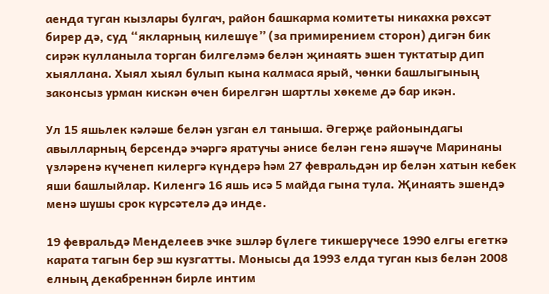аенда туган кызлары булгач, район башкарма комитеты никахка рөхсәт бирер дә, суд “якларның килешүе” (за примирением сторон) дигән бик сирәк кулланыла торган билгеләмә белән җинаять эшен туктатыр дип хыяллана. Хыял хыял булып кына калмаса ярый, чөнки башлыгының законсыз урман кискән өчен бирелгән шартлы хөкеме дә бар икән.

Ул 15 яшьлек кәләше белән узган ел таныша. Әгерҗе районындагы авылларның берсендә эчәргә яратучы әнисе белән генә яшәүче Маринаны үзләренә күченеп килергә күндерә һәм 27 февральдән ир белән хатын кебек яши башлыйлар. Киленгә 16 яшь исә 5 майда гына тула. Җинаять эшендә менә шушы срок күрсәтелә дә инде.

19 февральдә Менделеев эчке эшләр бүлеге тикшерүчесе 1990 елгы егеткә карата тагын бер эш кузгатты. Монысы да 1993 елда туган кыз белән 2008 елның декабреннән бирле интим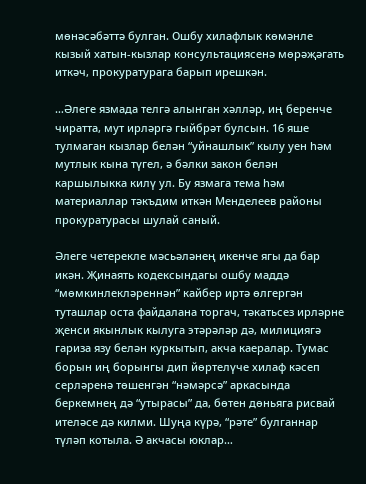мөнәсәбәттә булган. Ошбу хилафлык көмәнле кызый хатын-кызлар консультациясенә мөрәҗәгать иткәч, прокуратурага барып ирешкән.

…Әлеге язмада телгә алынган хәлләр, иң беренче чиратта, мут ирләргә гыйбрәт булсын. 16 яше тулмаган кызлар белән “уйнашлык” кылу уен һәм мутлык кына түгел, ә бәлки закон белән каршылыкка килү ул. Бу язмага тема һәм материаллар тәкъдим иткән Менделеев районы прокуратурасы шулай саный.

Әлеге четерекле мәсьәләнең икенче ягы да бар икән. Җинаять кодексындагы ошбу маддә “мөмкинлекләреннән” кайбер иртә өлгергән туташлар оста файдалана торгач, тәкатьсез ирләрне җенси якынлык кылуга этәрәләр дә, милициягә гариза язу белән куркытып, акча каералар. Тумас борын иң борынгы дип йөртелүче хилаф кәсеп серләренә төшенгән “нәмәрсә” аркасында беркемнең дә “утырасы” да, бөтен дөньяга рисвай ителәсе дә килми. Шуңа күрә, “рәте” булганнар түләп котыла. Ә акчасы юклар…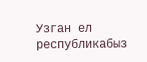Узган ел республикабыз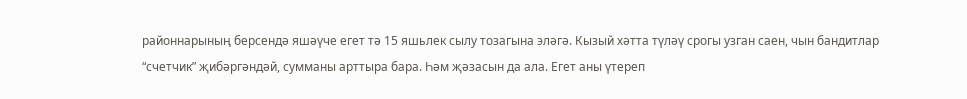районнарының берсендә яшәүче егет тә 15 яшьлек сылу тозагына эләгә. Кызый хәтта түләү срогы узган саен, чын бандитлар “счетчик” җибәргәндәй, сумманы арттыра бара. Һәм җәзасын да ала. Егет аны үтереп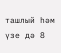ташлый һәм үзе дә 8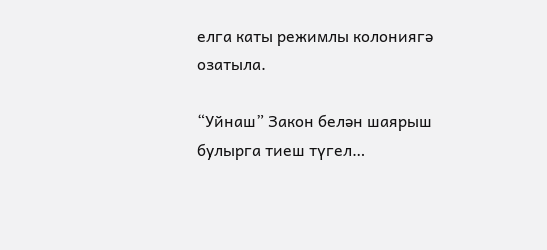елга каты режимлы колониягә озатыла.

“Уйнаш” Закон белән шаярыш булырга тиеш түгел…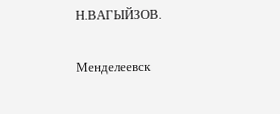Н.ВАГЫЙЗОВ.

Менделеевск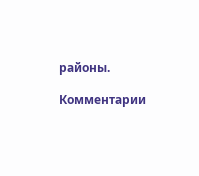районы.

Комментарии